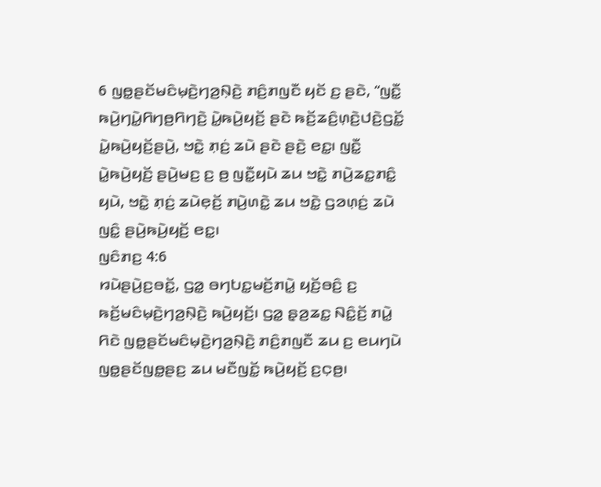6 ꤜꤥ꤭ꤔꤢꤩꤗꤢꤨꤗ꤫ꤢꤧ꤬ꤚꤤ꤬ꤡ꤫ꤢꤧ꤬ ꤊꤢꤨ꤬ꤊꤜꤢꤪ ꤟꤢꤩ ꤢ꤬ ꤔꤢꤧ, “ꤜꤢꤪ꤭ ꤒꤣꤧ꤬ꤚꤣꤧ꤭ꤖꤚꤥ꤬ꤖꤚꤢꤧ꤬ ꤣꤧ꤭ꤒꤣꤧ꤬ꤟꤢꤩ꤬ ꤔꤢꤧ ꤒꤢꤩ꤬ꤘꤢꤨ꤬ꤛ꤫ꤢꤧ꤬ꤓꤢꤧ꤬ꤞꤢꤩ꤭ ꤣꤧ꤭ꤒꤣꤧ꤬ꤟꤢꤩ꤬ꤔꤣꤧ꤬, ꤠꤢꤧ꤭ ꤊ꤫ꤢꤦ꤬ ꤘꤣꤧ ꤔꤢꤧ ꤔꤢꤧ꤬ ꤕꤢ꤭꤯ ꤜꤢꤪ꤭ ꤣꤧ꤭ꤒꤣꤧ꤬ꤟꤢꤩ꤬ ꤔꤣꤧ꤬ꤗꤢ꤬ ꤢ꤬ ꤥ꤬ ꤜꤢꤪ꤭ꤟꤣꤧ ꤘꤣ ꤠꤢꤧ꤭ ꤊꤣꤧ꤬ꤘꤢ꤭ꤊꤢꤨ꤭ ꤟꤣꤧ, ꤠꤢꤧ꤭ ꤊ꤫ꤢꤦ꤬ ꤘꤣꤧꤕ꤫ꤢꤩ꤬ ꤊꤣꤧ꤬ꤛꤢꤧ꤭ ꤘꤣ ꤠꤢꤧ꤭ ꤞꤤꤛ꤫ꤢꤦ꤬ ꤘꤣꤧ ꤜꤢꤨ꤭ ꤔꤣꤧ꤬ꤒꤣꤧ꤬ꤟꤢꤩ꤬ ꤕꤢ꤭꤯
ꤜꤢꤨꤊꤢ꤬ 4:6
ꤙꤣꤧꤔꤣꤧ꤬ꤢ꤬ꤋꤢꤩ꤭, ꤞꤤ꤭ ꤋꤚꤝꤢ꤭ꤗꤢꤩ꤬ꤊꤣꤧ꤭ ꤟꤢꤩ꤬ꤋꤢꤨ꤬ ꤢ꤬ ꤒꤢꤩ꤬ꤗꤢꤨꤗ꤫ꤢꤧ꤬ꤚꤤ꤬ꤡ꤫ꤢꤧ꤬ ꤒꤣꤧ꤬ꤟꤢꤩ꤬꤯ ꤞꤤ꤭ ꤔ꤫ꤤ꤬ꤘꤢ꤭ ꤡꤢꤨ꤭ꤢꤩ꤬ ꤊꤣꤧ꤭ ꤖꤢꤧ ꤜꤥ꤭ꤔꤢꤩꤗꤢꤨꤗ꤫ꤢꤧ꤬ꤚꤤ꤬ꤡ꤫ꤢꤧ꤬ ꤊꤢꤨ꤬ꤊꤜꤢꤪ ꤘꤣ ꤢ꤬ ꤕꤣꤚꤣꤧ ꤜꤥ꤭ꤔꤢꤩꤜꤥ꤭ꤔꤢ꤬ ꤘꤣ ꤗꤢꤪꤜꤢꤩ꤭ ꤒꤣꤧ꤬ꤟꤢꤩ꤬ ꤢ꤬ꤍ꤫ꤥ꤬꤯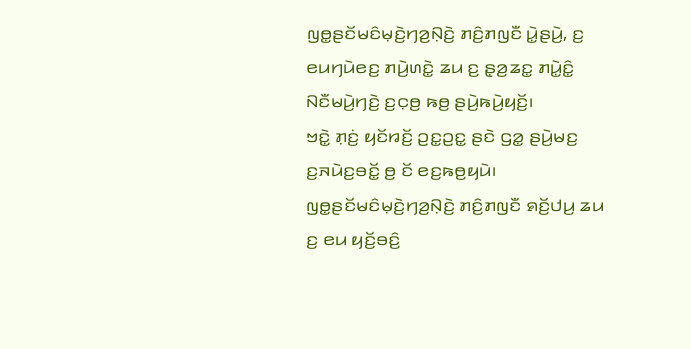ꤜꤥ꤭ꤔꤢꤩꤗꤢꤨꤗ꤫ꤢꤧ꤬ꤚꤤ꤬ꤡ꤫ꤢꤧ꤬ ꤊꤢꤨ꤬ꤊꤜꤢꤪ ꤣꤧ꤭ꤔꤣꤧ꤬, ꤢ꤬ ꤕꤣꤚꤣꤧꤕꤢ꤬ ꤊꤣꤧ꤬ꤛꤢꤧ꤭ ꤘꤣ ꤢ꤬ ꤔ꤫ꤤ꤬ꤘꤢ꤭ ꤊꤣꤧ꤭ꤢꤨ꤭ ꤡꤢꤪꤗꤣꤧ꤬ꤚꤢꤧ꤬ ꤢ꤬ꤍ꤫ꤥ꤬ ꤒꤥ꤬ ꤔꤣꤧ꤬ꤒꤣꤧ꤬ꤟꤢꤩ꤬꤯
ꤠꤢꤧ꤭ ꤊ꤫ꤢꤦ꤬ ꤟꤢꤩꤙꤢꤩ꤬ ꤑꤢ꤭ꤑꤢ꤭ ꤔꤢꤧ ꤞꤤ꤭ ꤔꤣꤧ꤬ꤗꤢ꤬ ꤢ꤬ꤏꤣꤧꤢ꤬ꤋꤢꤩ꤭ ꤥ꤬ ꤢꤩ ꤕꤢ꤬ꤒꤥ꤬ꤟꤣꤧ꤯ ꤜꤥ꤭ꤔꤢꤩꤗꤢꤨꤗ꤫ꤢꤧ꤬ꤚꤤ꤬ꤡ꤫ꤢꤧ꤬ ꤊꤢꤨ꤬ꤊꤜꤢꤪ ꤎꤢꤩ꤬ꤓꤣ꤬ ꤘꤣ ꤢ꤬ ꤕꤣ ꤟꤢꤩ꤬ꤋꤢꤨ꤬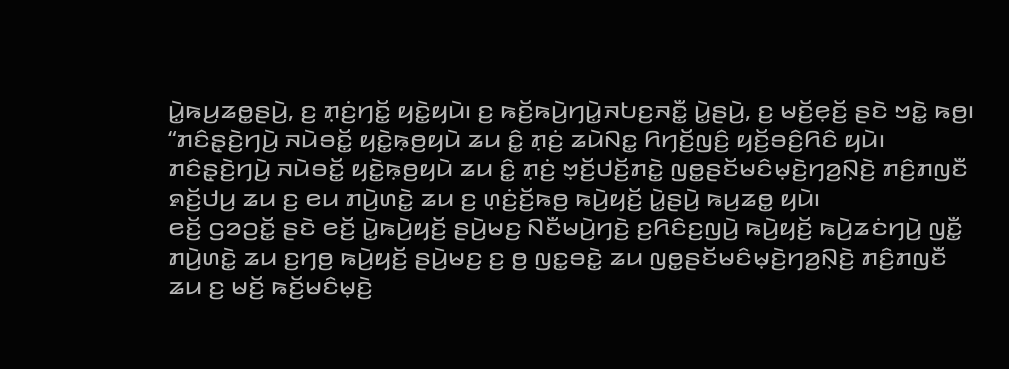ꤣꤧ꤭ꤒꤣ꤬ꤘꤥ꤭ꤔꤣꤧ꤬, ꤢ꤬ ꤊ꤫ꤢꤦ꤬ꤚꤢꤩ꤭ ꤟꤢꤧ꤭ꤟꤣꤧ꤯ ꤢ꤬ ꤒꤢꤩ꤬ꤒꤣꤧ꤬ꤚꤣꤧ꤭ꤏꤝꤢ꤬ꤏꤢꤪ꤭ ꤣꤧ꤭ꤔꤣꤧ꤬, ꤢ꤬ ꤗꤢꤩ꤬ꤕ꤫ꤢꤩ꤬ ꤔꤢꤧ ꤠꤢꤧ꤭ ꤒꤥ꤬꤯
“ꤊꤢꤨꤔ꤫ꤢꤧ꤬ꤚꤣꤧ꤬ ꤏꤣꤧꤋꤢꤩ꤭ ꤟꤢꤧ꤭ꤒ꤫ꤥ꤬ꤟꤣꤧ ꤘꤣ ꤢꤨ꤭ ꤊ꤫ꤢꤦ꤬ ꤘꤣꤧꤡꤢ꤭ ꤖꤚꤢꤩ꤬ꤜꤢꤨ꤬ ꤟꤢꤩ꤬ꤋꤢꤨ꤬ꤖꤢꤨ ꤟꤣꤧ꤯ ꤊꤢꤨꤔ꤫ꤢꤧ꤬ꤚꤣꤧ꤬ ꤏꤣꤧꤋꤢꤩ꤭ ꤟꤢꤧ꤭ꤒ꤫ꤥ꤬ꤟꤣꤧ ꤘꤣ ꤢꤨ꤭ ꤊ꤫ꤢꤦ꤬ ꤠ꤫ꤢꤩ꤬ꤓꤢꤩ꤬ꤊꤢꤧ꤭ ꤜꤥ꤭ꤔꤢꤩꤗꤢꤨꤗ꤫ꤢꤧ꤬ꤚꤤ꤬ꤡ꤫ꤢꤧ꤬ ꤊꤢꤨ꤬ꤊꤜꤢꤪ ꤎꤢꤩ꤬ꤓꤣ꤬ ꤘꤣ ꤢ꤬ ꤕꤣ ꤊꤣꤧ꤬ꤛꤢꤧ꤭ ꤘꤣ ꤢ꤬ ꤛ꤫ꤢꤦ꤬ꤢꤩ꤬ꤒꤥ꤬ ꤒꤣꤧ꤬ꤟꤢꤩ꤬ ꤣꤧ꤭ꤔꤣꤧ꤬ ꤒꤣ꤬ꤘꤥ꤭ ꤟꤣꤧ꤯
ꤕꤢꤩ꤬ ꤞꤤꤑꤢꤩ꤭ ꤔꤢꤧ ꤕꤢꤩ꤬ ꤣꤧ꤭ꤒꤣꤧ꤬ꤟꤢꤩ꤬ ꤔꤣꤧ꤬ꤗꤢ꤬ ꤡꤢꤪꤗꤣꤧ꤬ꤚꤢꤧ꤬ ꤢ꤬ꤖꤢꤨꤢ꤬ꤜꤣꤧ꤬ ꤒꤣꤧ꤬ꤟꤢꤩ꤬ ꤒꤣꤧ꤬ꤘꤢꤦꤚꤣꤧ꤬ ꤜꤢꤪ꤭ ꤊꤣꤧ꤬ꤛꤢꤧ꤭ ꤘꤣ ꤢ꤬ꤚꤥ꤬ ꤒꤣꤧ꤬ꤟꤢꤩ꤬ ꤔꤣꤧ꤬ꤗꤢ꤬ ꤢ꤬ ꤥ꤬ ꤜꤢ꤭ꤋꤢꤧ꤭ ꤘꤣ ꤜꤥ꤭ꤔꤢꤩꤗꤢꤨꤗ꤫ꤢꤧ꤬ꤚꤤ꤬ꤡ꤫ꤢꤧ꤬ ꤊꤢꤨ꤬ꤊꤜꤢꤪ ꤘꤣ ꤢ꤬ ꤗꤢꤩ꤬ ꤒꤢꤩ꤬ꤗꤢꤨꤗ꤫ꤢꤧ꤬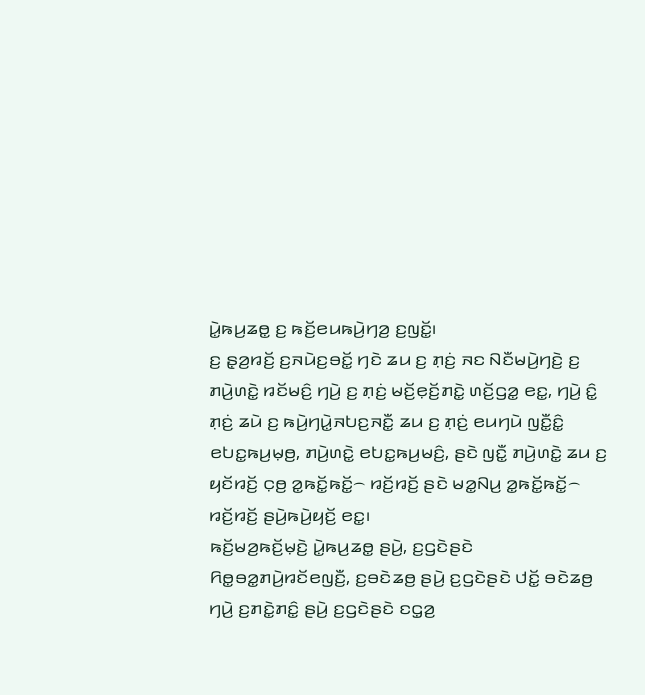ꤣꤧ꤭ꤒꤣ꤬ꤘꤥ꤭ ꤢ꤬ ꤒꤢꤩ꤬ꤕꤣꤒꤣꤧ꤬ꤚꤤ꤬ ꤢ꤬ꤜꤢꤩ꤭꤯
ꤢ꤬ ꤔ꤫ꤤ꤬ꤙꤢꤩ꤬ ꤢ꤬ꤏꤣꤧꤢ꤬ꤋꤢꤩ꤭ ꤚꤢꤧ ꤘꤣ ꤢ꤬ ꤊ꤫ꤢꤦ꤬ ꤏꤢ ꤡꤢꤪꤗꤣꤧ꤬ꤚꤢꤧ꤬ ꤢ꤬ ꤊꤣꤧ꤬ꤛꤢꤧ꤭ ꤙꤢꤩꤗꤢꤨ꤬ ꤚꤣꤧ꤬ ꤢ꤬ ꤊ꤫ꤢꤦ꤬ ꤗꤢꤩ꤬ꤕ꤫ꤢꤩ꤬ꤊꤢꤧ꤭ ꤛꤢꤩ꤬ꤞꤤ꤭ ꤕꤢ꤭, ꤚꤣꤧ꤬ ꤢꤨ꤭ ꤊ꤫ꤢꤦ꤬ ꤘꤣꤧ ꤢ꤬ ꤒꤣꤧ꤬ꤚꤣꤧ꤭ꤏꤝꤢ꤬ꤏꤢꤪ꤭ ꤘꤣ ꤢ꤬ ꤊ꤫ꤢꤦ꤬ ꤕꤣꤚꤣꤧ ꤜꤢꤪ꤭ꤢꤨ꤭ ꤕꤝꤢ꤭ꤒꤣ꤬ꤗ꤫ꤥ꤬, ꤊꤣꤧ꤬ꤛꤢꤧ꤭ ꤕꤝꤢ꤭ꤒꤣ꤬ꤗꤢꤨ꤬, ꤔꤢꤧ ꤜꤢꤪ꤭ ꤊꤣꤧ꤬ꤛꤢꤧ꤭ ꤘꤣ ꤢ꤬ ꤟꤢꤩꤙꤢꤩ꤬ ꤍ꤫ꤥ꤬ ꤤ꤭ꤒꤢꤩ꤭ꤒꤢꤩ꤭꤮ ꤙꤢꤩ꤬ꤙꤢꤩ꤬ ꤔꤢꤧ ꤗꤤ꤭ꤡꤣ꤬ ꤤ꤭ꤒꤢꤩ꤭ꤒꤢꤩ꤭꤮ ꤙꤢꤩ꤬ꤙꤢꤩ꤬ ꤔꤣꤧ꤬ꤒꤣꤧ꤬ꤟꤢꤩ꤬ ꤕꤢ꤭꤯
ꤒꤢꤩ꤬ꤗꤤ꤬ꤒꤢꤩ꤬ꤗ꤫ꤢꤧ꤬ ꤣꤧ꤭ꤒꤣ꤬ꤘꤥ꤭ ꤔꤣꤧ꤬, ꤢ꤬ꤞꤢꤧꤔꤢꤧ ꤖꤥ꤭ꤋꤤ꤭ꤊꤣꤧ꤬ꤙꤢꤩꤕꤜꤢꤪ꤬, ꤢ꤬ꤋꤢꤧꤘꤥ꤬ ꤔꤣꤧ꤬ ꤢ꤬ꤞꤢꤧꤔꤢꤧ ꤓꤢꤩ꤭ ꤋꤢꤧꤘꤥ꤬ ꤚꤣꤧ꤬ ꤢ꤬ꤊꤢꤧ꤭ꤊꤢꤨ꤭ ꤔꤣꤧ꤬ ꤢ꤬ꤞꤢꤧꤔꤢꤧ ꤢꤞ꤫ꤤ꤬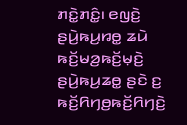ꤊꤢꤧ꤭ꤊꤢꤨ꤭꤯ ꤕꤜꤢꤧ꤬ ꤔꤣꤧ꤬ꤒꤣ꤬ꤙꤥ꤭ ꤘꤣꤧ ꤒꤢꤩ꤬ꤗꤤ꤬ꤒꤢꤩ꤬ꤗ꤫ꤢꤧ꤬ ꤔꤣꤧ꤬ꤒꤣ꤬ꤘꤥ꤭ ꤔꤢꤧ ꤢ꤬ ꤒꤢꤩ꤬ꤖꤚꤥ꤬ꤒꤢꤩ꤬ꤖꤚꤢꤧ꤬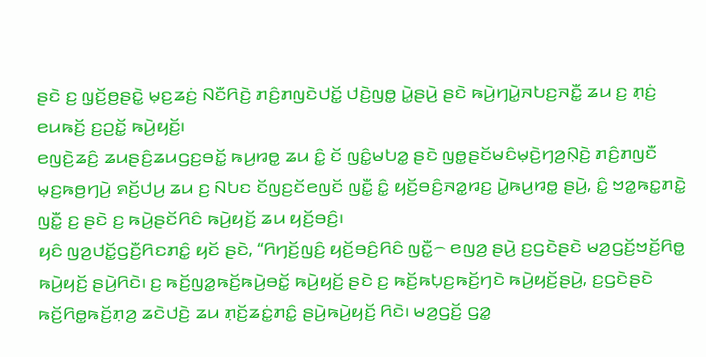ꤔꤢꤧ ꤢ꤬ ꤜ꤫ꤢꤩ꤬ꤥ꤬ꤔꤢꤧ꤭ ꤗ꤫ꤢ꤬ꤘꤢꤦ꤬ ꤡꤢꤪꤖꤢꤧ꤬ ꤊꤢꤨ꤬ꤊꤜꤢꤧꤓꤢꤩ꤭ ꤓꤢꤧ꤬ꤜꤥ꤭ ꤣꤧ꤭ꤔꤣꤧ꤬ ꤔꤢꤧ ꤒꤣꤧ꤬ꤚꤣꤧ꤭ꤏꤝꤢ꤬ꤏꤢꤪ꤭ ꤘꤣ ꤢ꤬ ꤊ꤫ꤢꤦ꤬ ꤕꤣꤒꤢꤩ꤬ ꤢ꤬ꤑꤢꤩ꤭ ꤒꤣꤧ꤬ꤟꤢꤩ꤬꤯
ꤕꤜꤢꤧ꤬ꤘꤢꤨ꤬ ꤘꤣꤔꤢꤨ꤬ꤘꤣꤞꤢ꤬ꤋꤢꤩ꤭ ꤒꤣ꤬ꤙꤥ꤭ ꤘꤣ ꤢꤨ꤭ ꤢꤩ ꤜꤢꤨ꤭ꤗꤝꤤ꤭ ꤔꤢꤧ ꤜꤥ꤭ꤔꤢꤩꤗꤢꤨꤗ꤫ꤢꤧ꤬ꤚꤤ꤬ꤡ꤫ꤢꤧ꤬ ꤊꤢꤨ꤬ꤊꤜꤢꤪ ꤗ꤫ꤢ꤬ꤒꤥ꤬ꤚꤣꤧ꤬ ꤎꤢꤩ꤬ꤓꤣ꤬ ꤘꤣ ꤢ꤬ ꤡꤝꤢ ꤢꤩꤜꤢ꤬ꤢꤩꤕꤜꤢꤩ ꤜꤢꤪ꤭ ꤢꤨ꤭ ꤟꤢꤩ꤬ꤋꤢꤨ꤬ꤏꤤ꤭ꤙꤢ꤬ ꤣꤧ꤭ꤒꤣ꤬ꤙꤥ꤭ ꤔꤣꤧ꤬, ꤢꤨ꤭ ꤠꤤ꤭ꤒꤢ꤭ꤊꤢꤧ꤭ ꤜꤢꤪ꤭ ꤢ꤬ ꤔꤢꤧ ꤢ꤬ ꤒꤣꤧ꤬ꤔꤢꤩꤖꤢꤨ ꤒꤣꤧ꤬ꤟꤢꤩ꤬ ꤘꤣ ꤟꤢꤩ꤬ꤋꤢꤨ꤬꤯
ꤟꤢꤨ ꤜꤤ꤬ꤓꤢꤩ꤭ꤞꤢꤪ꤬ꤖꤢꤊꤢꤨ꤭ ꤟꤢꤩ ꤔꤢꤧ, “ꤖꤚꤢꤩ꤬ꤜꤢꤨ꤬ ꤟꤢꤩ꤬ꤋꤢꤨ꤬ꤖꤢꤨ ꤜꤢꤪ꤭꤮ ꤕꤜꤤ꤬ ꤔꤣꤧ꤬ ꤢ꤬ꤞꤢꤧꤔꤢꤧ ꤗꤤ꤬ꤞꤢꤩ꤬ꤠꤢꤩ꤬ꤖꤥ꤭ ꤒꤣꤧ꤬ꤟꤢꤩ꤬ ꤔꤣꤧ꤬ꤖꤢꤧ꤯ ꤢ꤬ ꤒꤢꤩ꤬ꤜꤤ꤭ꤒꤢꤩ꤬ꤒꤣꤧ꤬ꤋꤢꤩ꤭ ꤒꤣꤧ꤬ꤟꤢꤩ꤬ ꤔꤢꤧ ꤢ꤬ ꤒꤢꤩ꤬ꤒꤝ꤫ꤢ꤬ꤒꤢꤩ꤬ꤚꤢꤧ ꤒꤣꤧ꤬ꤟꤢꤩ꤬ꤔꤣꤧ꤬, ꤢ꤬ꤞꤢꤧꤔꤢꤧ ꤒꤢꤩ꤬ꤖꤥ꤭ꤒꤢꤩ꤬ꤊ꤫ꤤ꤬ ꤘꤢꤧꤓꤢꤧ꤬ ꤘꤣ ꤊ꤫ꤢꤩ꤬ꤘꤢꤦ꤭ꤊꤢꤨ꤭ ꤔꤣꤧ꤬ꤒꤣꤧ꤬ꤟꤢꤩ꤬ ꤖꤢꤧ꤯ ꤗꤤ꤬ꤞꤢꤩ꤬ ꤞꤤ꤭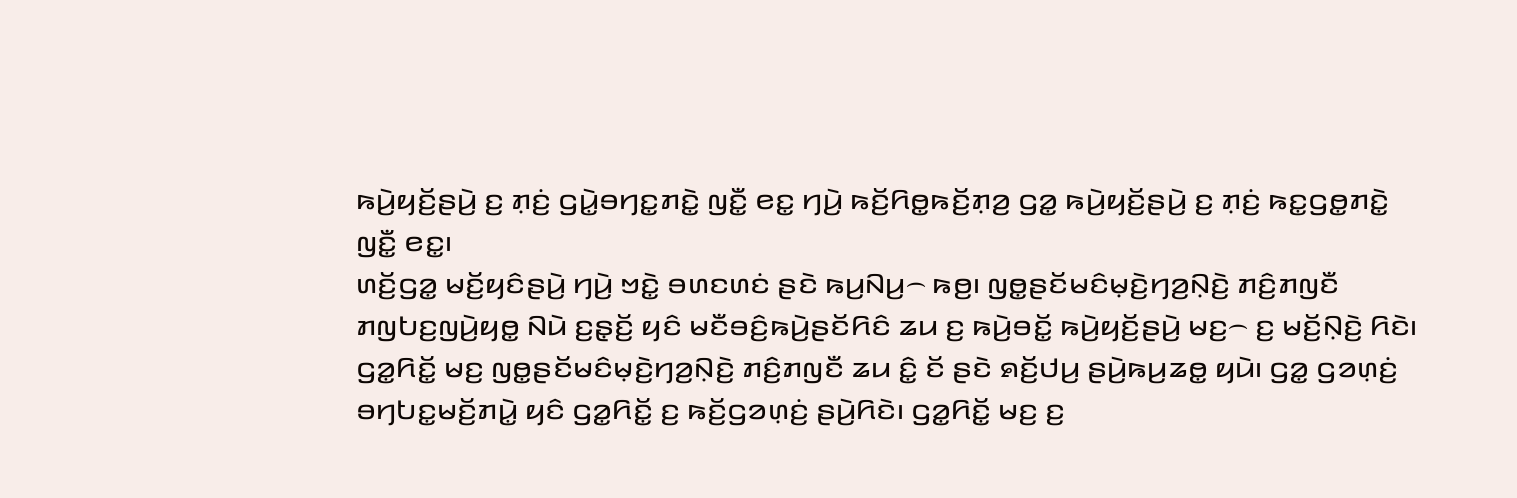ꤒꤣꤧ꤬ꤟꤢꤩ꤬ꤔꤣꤧ꤬ ꤢ꤬ ꤊ꤫ꤢꤦ꤬ ꤞꤣꤧ꤭ꤋꤚꤢ꤭ꤊꤢꤧ꤭ ꤜꤢꤪ꤭ ꤕꤢ꤭ ꤚꤣꤧ꤬ ꤒꤢꤩ꤬ꤖꤥ꤭ꤒꤢꤩ꤬ꤊ꤫ꤤ꤬ ꤞꤤ꤭ ꤒꤣꤧ꤬ꤟꤢꤩ꤬ꤔꤣꤧ꤬ ꤢ꤬ ꤊ꤫ꤢꤦ꤬ ꤒꤢ꤭ꤞꤥ꤭ꤊꤢꤧ꤭ ꤜꤢꤪ꤭ ꤕꤢ꤭꤯
ꤛꤢꤩ꤬ꤞꤤ꤭ ꤗꤢꤩ꤬ꤟꤢꤨꤔꤣꤧ꤬ ꤚꤣꤧ꤬ ꤠꤢꤧ꤭ ꤋꤛꤢꤛꤢꤦ ꤔꤢꤧ ꤒꤣ꤬ꤡꤣ꤬꤮ ꤒꤥ꤬꤯ ꤜꤥ꤭ꤔꤢꤩꤗꤢꤨꤗ꤫ꤢꤧ꤬ꤚꤤ꤬ꤡ꤫ꤢꤧ꤬ ꤊꤢꤨ꤬ꤊꤜꤢꤪ ꤊꤜꤝꤢ꤬ꤜꤣꤧ꤬ꤟꤥ꤭ ꤡꤣꤧ ꤢ꤬ꤔ꤫ꤢꤩ꤬ ꤟꤢꤨ ꤗꤢꤪꤋꤢꤨ꤬ꤒꤣꤧ꤬ꤔꤢꤩꤖꤢꤨ ꤘꤣ ꤢ꤬ ꤒꤣꤧ꤬ꤋꤢꤩ꤭ ꤒꤣꤧ꤬ꤟꤢꤩ꤬ꤔꤣꤧ꤬ ꤗꤢ꤬꤮ ꤢ꤬ ꤗꤢꤩ꤬ꤡ꤫ꤢꤧ꤬ ꤖꤢꤧ꤯
ꤞꤤ꤭ꤖꤢꤩ꤭ ꤗꤢ꤬ ꤜꤥ꤭ꤔꤢꤩꤗꤢꤨꤗ꤫ꤢꤧ꤬ꤚꤤ꤬ꤡ꤫ꤢꤧ꤬ ꤊꤢꤨ꤬ꤊꤜꤢꤪ ꤘꤣ ꤢꤨ꤭ ꤢꤩ ꤔꤢꤧ ꤎꤢꤩ꤬ꤓꤣ꤬ ꤔꤣꤧ꤬ꤒꤣ꤬ꤘꤥ꤭ ꤟꤣꤧ꤯ ꤞꤤ꤭ ꤞꤤꤛ꤫ꤢꤦ꤬ ꤋꤚꤝꤢ꤭ꤗꤢꤩ꤬ꤊꤣꤧ꤭ ꤟꤢꤨ ꤞꤤ꤭ꤖꤢꤩ꤭ ꤢ꤬ ꤒꤢꤩ꤬ꤞꤤꤛ꤫ꤢꤦ꤬ ꤔꤣꤧ꤬ꤖꤢꤧ꤯ ꤞꤤ꤭ꤖꤢꤩ꤭ ꤗꤢ꤬ ꤢ꤬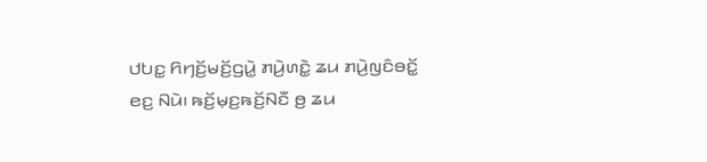ꤓꤝꤢ꤭ ꤖꤚꤢꤩ꤬ꤗꤢꤩ꤬ꤞꤣꤧ꤭ ꤊꤣꤧ꤬ꤛꤢꤧ꤭ ꤘꤣ ꤊꤣꤧ꤬ꤜꤢꤨꤋꤢꤩ꤭ ꤕꤢ꤬ ꤡꤣꤧ꤯ ꤒꤢꤩ꤬ꤗ꤫ꤢ꤬ꤒꤢꤩ꤬ꤡꤢꤪ ꤥ꤬ ꤘꤣ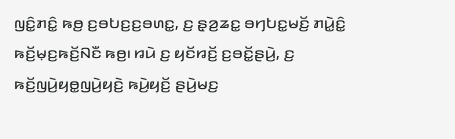ꤜꤢꤨ꤭ꤊꤢꤨ꤭ ꤒꤥ꤬ ꤢ꤬ꤋꤝꤢ꤬ꤢ꤬ꤋꤛꤢ꤭, ꤢ꤬ ꤔ꤫ꤤ꤬ꤘꤢ꤭ ꤋꤚꤝꤢ꤭ꤗꤢꤩ꤬ ꤊꤣꤧ꤭ꤢꤨ꤭ ꤒꤢꤩ꤬ꤗ꤫ꤢ꤬ꤒꤢꤩ꤬ꤡꤢꤪ ꤒꤥ꤬꤯ ꤙꤣꤧ ꤢ꤬ ꤟꤢꤩꤙꤢꤩ꤬ ꤢ꤬ꤋꤢꤩ꤭ꤔꤣꤧ꤬, ꤢ꤬ ꤒꤢꤩ꤬ꤜꤣꤧ꤬ꤟꤥ꤭ꤜꤣꤧ꤬ꤟꤢꤧ꤬ ꤒꤣꤧ꤬ꤟꤢꤩ꤬ ꤔꤣꤧ꤬ꤗꤢ꤬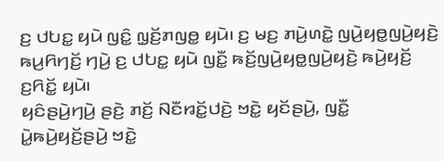ꤢ꤬ ꤓꤝꤢ꤭ ꤟꤣꤧ ꤜꤢꤨ꤭ ꤜ꤫ꤢꤩ꤬ꤊꤜꤥ꤭ ꤟꤣꤧ꤯ ꤢ꤬ ꤗꤢ꤬ ꤊꤣꤧ꤬ꤛꤢꤧ꤭ ꤜꤣꤧ꤬ꤟꤥ꤭ꤜꤣꤧ꤬ꤟꤢꤧ꤬ ꤒꤣ꤬ꤖꤚꤢꤩ꤬ ꤚꤣꤧ꤬ ꤢ꤬ ꤓꤝꤢ꤭ ꤟꤣꤧ ꤜꤢꤪ꤭ ꤒꤢꤩ꤬ꤜꤣꤧ꤬ꤟꤥ꤭ꤜꤣꤧ꤬ꤟꤢꤧ꤬ ꤒꤣꤧ꤬ꤟꤢꤩ꤬ ꤢ꤬ꤖꤢꤩ꤭ ꤟꤣꤧ꤯
ꤟꤢꤨꤔꤣꤧ꤬ꤚꤣꤧ꤬ ꤔꤢꤧ꤬ ꤊꤢꤩ꤬ ꤡꤢꤪꤙꤢꤩ꤭ꤓꤢꤧ꤬ ꤠꤢꤧ꤭ ꤟꤢꤩꤔꤣꤧ꤬, ꤜꤢꤪ꤭ ꤣꤧ꤭ꤒꤣꤧ꤬ꤟꤢꤩ꤬ꤔꤣꤧ꤬ ꤠꤢꤧ꤭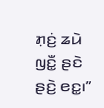ꤊ꤫ꤢꤦ꤬ ꤘꤣꤧ ꤜꤢꤪ꤭ ꤔꤢꤧ ꤔꤢꤧ꤬ ꤕꤢ꤭꤯”